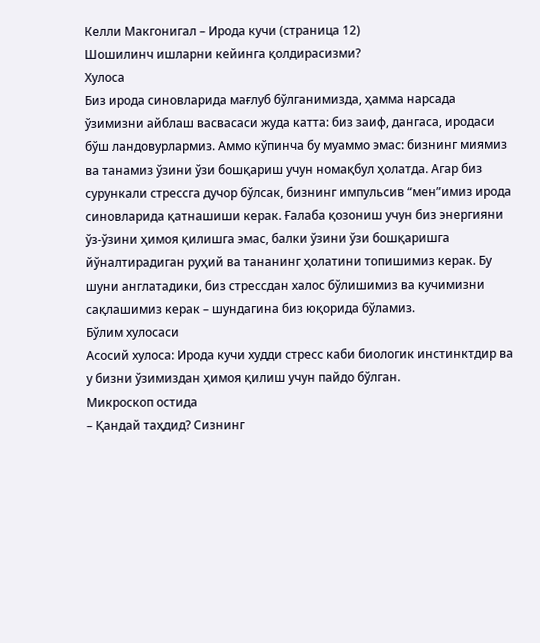Келли Макгонигал – Ирода кучи (страница 12)
Шошилинч ишларни кейинга қолдирасизми?
Хулоса
Биз ирода синовларида мағлуб бўлганимизда, ҳамма нарсада ўзимизни айблаш васвасаси жуда катта: биз заиф, дангаса, иродаси бўш ландовурлармиз. Aммо кўпинча бу муаммо эмас: бизнинг миямиз ва танамиз ўзини ўзи бошқариш учун номақбул ҳолатда. Aгар биз сурункали стрессга дучор бўлсак, бизнинг импульсив “мен”имиз ирода синовларида қатнашиши керак. Ғалаба қозониш учун биз энергияни ўз-ўзини ҳимоя қилишга эмас, балки ўзини ўзи бошқаришга йўналтирадиган руҳий ва тананинг ҳолатини топишимиз керак. Бу шуни англатадики, биз стрессдан халос бўлишимиз ва кучимизни сақлашимиз керак – шундагина биз юқорида бўламиз.
Бўлим хулосаси
Aсосий хулоса: Ирода кучи худди стресс каби биологик инстинктдир ва у бизни ўзимиздан ҳимоя қилиш учун пайдо бўлган.
Микроскоп остида
– Қандай таҳдид? Сизнинг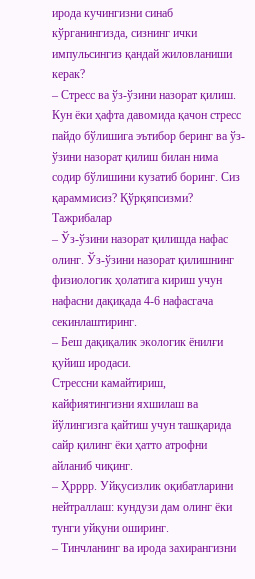ирода кучингизни синаб кўрганингизда, сизнинг ички импульсингиз қандай жиловланиши керак?
– Стресс ва ўз-ўзини назорат қилиш. Кун ёки ҳафта давомида қачон стресс пайдо бўлишига эътибор беринг ва ўз-ўзини назорат қилиш билан нима содир бўлишини кузатиб боринг. Сиз қараммисиз? Қўрқяпсизми?
Тажрибалар
– Ўз-ўзини назорат қилишда нафас олинг. Ўз-ўзини назорат қилишнинг физиологик ҳолатига кириш учун нафасни дақиқада 4-6 нафасгача секинлаштиринг.
– Беш дақиқалик экологик ёнилғи қуйиш иродаси.
Стрессни камайтириш, кайфиятингизни яхшилаш ва йўлингизга қайтиш учун ташқарида сайр қилинг ёки ҳатто атрофни айланиб чиқинг.
– Ҳрррр. Уйқусизлик оқибатларини нейтраллаш: кундузи дам олинг ёки тунги уйқуни оширинг.
– Тинчланинг ва ирода захирангизни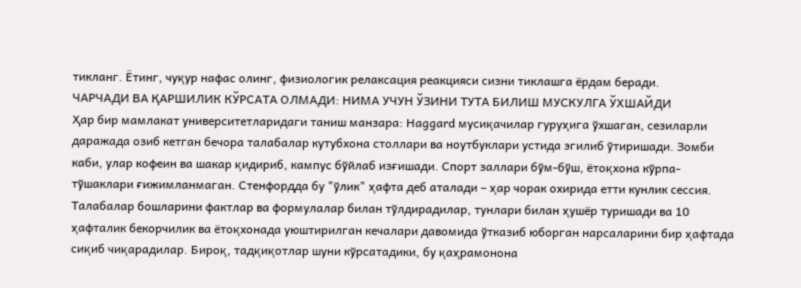тикланг. Ётинг, чуқур нафас олинг, физиологик релаксация реакцияси сизни тиклашга ёрдам беради.
ЧАРЧАДИ ВА ҚАРШИЛИК КЎРСАТА ОЛМАДИ: НИМА УЧУН ЎЗИНИ ТУТА БИЛИШ МУСКУЛГА ЎХШАЙДИ
Ҳар бир мамлакат университетларидаги таниш манзара: Haggard мусиқачилар гуруҳига ўхшаган, сезиларли даражада озиб кетган бечора талабалар кутубхона столлари ва ноутбуклари устида эгилиб ўтиришади. Зомби каби, улар кофеин ва шакар қидириб, кампус бўйлаб изғишади. Спорт заллари бўм-бўш, ётоқхона кўрпа-тўшаклари ғижимланмаган. Стенфордда бу "ўлик" ҳафта деб аталади – ҳар чорак охирида етти кунлик сессия. Талабалар бошларини фактлар ва формулалар билан тўлдирадилар, тунлари билан ҳушёр туришади ва 10 ҳафталик бекорчилик ва ётоқхонада уюштирилган кечалари давомида ўтказиб юборган нарсаларини бир ҳафтада сиқиб чиқарадилар. Бироқ, тадқиқотлар шуни кўрсатадики, бу қаҳрамонона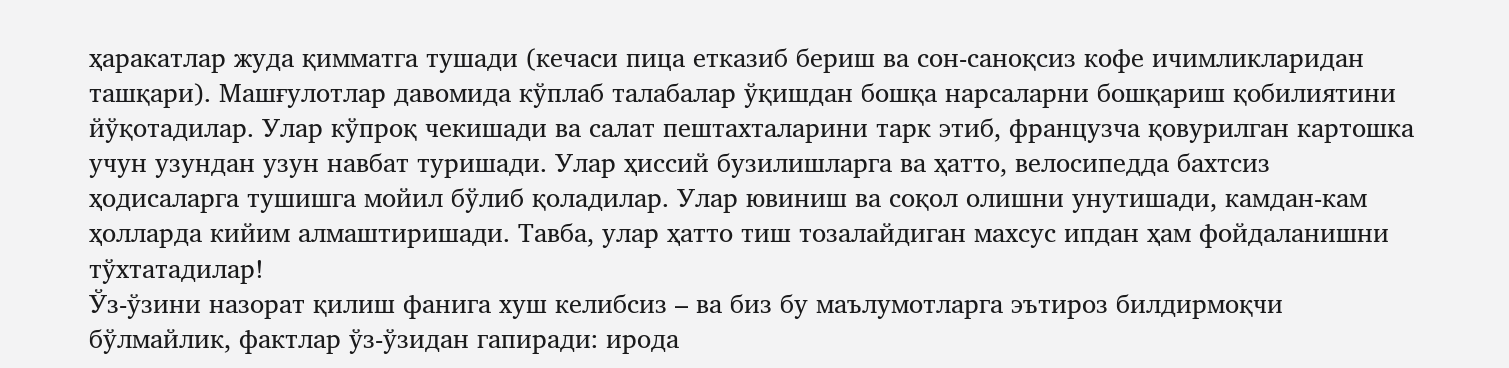ҳаракатлар жуда қимматга тушади (кечаси пица етказиб бериш ва сон-саноқсиз кофе ичимликларидан ташқари). Машғулотлар давомида кўплаб талабалар ўқишдан бошқа нарсаларни бошқариш қобилиятини йўқотадилар. Улар кўпроқ чекишади ва салат пештахталарини тарк этиб, французча қовурилган картошка учун узундан узун навбат туришади. Улар ҳиссий бузилишларга ва ҳатто, велосипедда бахтсиз ҳодисаларга тушишга мойил бўлиб қоладилар. Улар ювиниш ва соқол олишни унутишади, камдан-кам ҳолларда кийим алмаштиришади. Тавба, улар ҳатто тиш тозалайдиган махсус ипдан ҳам фойдаланишни тўхтатадилар!
Ўз-ўзини назорат қилиш фанига хуш келибсиз – ва биз бу маълумотларга эътироз билдирмоқчи бўлмайлик, фактлар ўз-ўзидан гапиради: ирода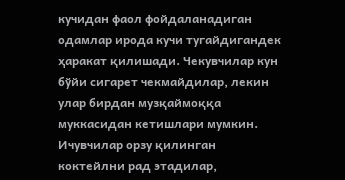кучидан фаол фойдаланадиган одамлар ирода кучи тугайдигандек ҳаракат қилишади. Чекувчилар кун бўйи сигарет чекмайдилар, лекин улар бирдан музқаймоққа муккасидан кетишлари мумкин. Ичувчилар орзу қилинган коктейлни рад этадилар,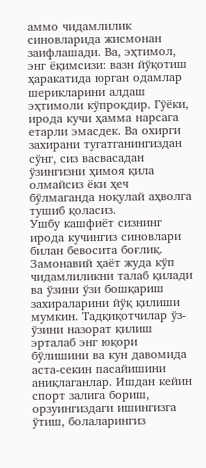аммо чидамлилик синовларида жисмонан заифлашади. Ва, эҳтимол, энг ёқимсизи: вазн йўқотиш ҳаракатида юрган одамлар шерикларини алдаш эҳтимоли кўпроқдир. Гўёки, ирода кучи ҳамма нарсага етарли эмасдек. Ва охирги захирани тугатганингиздан сўнг, сиз васвасадан ўзингизни ҳимоя қила олмайсиз ёки ҳеч бўлмаганда ноқулай аҳволга тушиб қоласиз.
Ушбу кашфиёт сизнинг ирода кучингиз синовлари билан бевосита боғлиқ. Замонавий ҳаёт жуда кўп чидамлиликни талаб қилади ва ўзини ўзи бошқариш захираларини йўқ қилиши мумкин. Тадқиқотчилар ўз-ўзини назорат қилиш эрталаб энг юқори бўлишини ва кун давомида аста-секин пасайишини аниқлаганлар. Ишдан кейин спорт залига бориш, орзуингиздаги ишингизга ўтиш, болаларингиз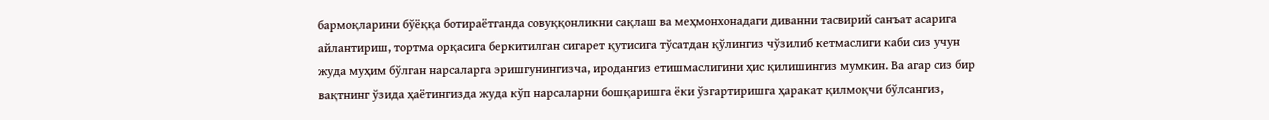бармоқларини бўёққа ботираётганда совуққонликни сақлаш ва меҳмонхонадаги диванни тасвирий санъат асарига айлантириш, тортма орқасига беркитилган сигарет қутисига тўсатдан қўлингиз чўзилиб кетмаслиги каби сиз учун жуда муҳим бўлган нарсаларга эришгунингизча, иродангиз етишмаслигини ҳис қилишингиз мумкин. Ва агар сиз бир вақтнинг ўзида ҳаётингизда жуда кўп нарсаларни бошқаришга ёки ўзгартиришга ҳаракат қилмоқчи бўлсангиз,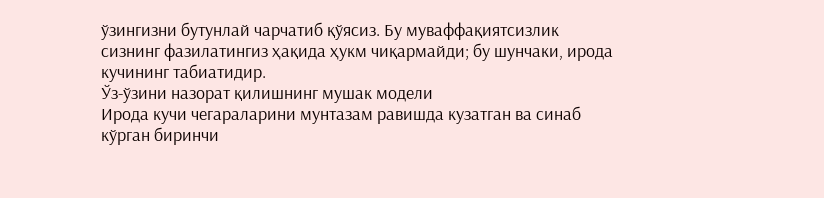ўзингизни бутунлай чарчатиб қўясиз. Бу муваффақиятсизлик сизнинг фазилатингиз ҳақида ҳукм чиқармайди; бу шунчаки, ирода кучининг табиатидир.
Ўз-ўзини назорат қилишнинг мушак модели
Ирода кучи чегараларини мунтазам равишда кузатган ва синаб кўрган биринчи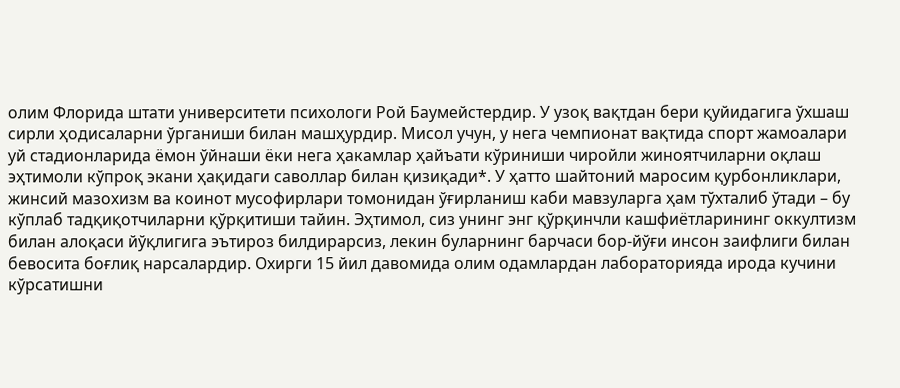олим Флорида штати университети психологи Рой Баумейстердир. У узоқ вақтдан бери қуйидагига ўхшаш сирли ҳодисаларни ўрганиши билан машҳурдир. Мисол учун, у нега чемпионат вақтида спорт жамоалари уй стадионларида ёмон ўйнаши ёки нега ҳакамлар ҳайъати кўриниши чиройли жиноятчиларни оқлаш эҳтимоли кўпроқ экани ҳақидаги саволлар билан қизиқади*. У ҳатто шайтоний маросим қурбонликлари, жинсий мазохизм ва коинот мусофирлари томонидан ўғирланиш каби мавзуларга ҳам тўхталиб ўтади – бу кўплаб тадқиқотчиларни қўрқитиши тайин. Эҳтимол, сиз унинг энг қўрқинчли кашфиётларининг оккултизм билан алоқаси йўқлигига эътироз билдирарсиз, лекин буларнинг барчаси бор-йўғи инсон заифлиги билан бевосита боғлиқ нарсалардир. Охирги 15 йил давомида олим одамлардан лабораторияда ирода кучини кўрсатишни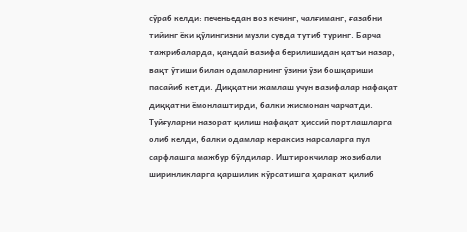сўраб келди: печеньедан воз кечинг, чалғиманг, ғазабни тийинг ёки қўлингизни музли сувда тутиб туринг. Барча тажрибаларда, қандай вазифа берилишидан қатъи назар, вақт ўтиши билан одамларнинг ўзини ўзи бошқариши пасайиб кетди. Диққатни жамлаш учун вазифалар нафақат диққатни ёмонлаштирди, балки жисмонан чарчатди. Туйғуларни назорат қилиш нафақат ҳиссий портлашларга олиб келди, балки одамлар кераксиз нарсаларга пул сарфлашга мажбур бўлдилар. Иштирокчилар жозибали ширинликларга қаршилик кўрсатишга ҳаракат қилиб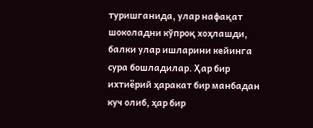туришганида, улар нафақат шоколадни кўпроқ хоҳлашди, балки улар ишларини кейинга сура бошладилар. Ҳар бир ихтиёрий ҳаракат бир манбадан куч олиб, ҳар бир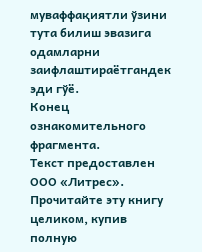муваффақиятли ўзини тута билиш эвазига одамларни заифлаштираётгандек эди гўё.
Конец ознакомительного фрагмента.
Текст предоставлен ООО «Литрес».
Прочитайте эту книгу целиком, купив полную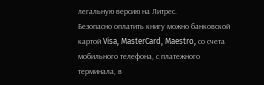легальную версию на Литрес.
Безопасно оплатить книгу можно банковской картой Visa, MasterCard, Maestro, со счета мобильного телефона, с платежного терминала, в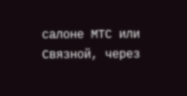салоне МТС или Связной, через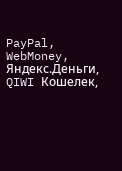PayPal, WebMoney, Яндекс.Деньги, QIWI Кошелек,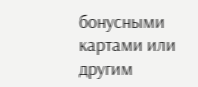бонусными картами или другим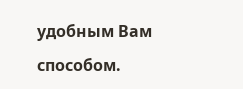удобным Вам способом.